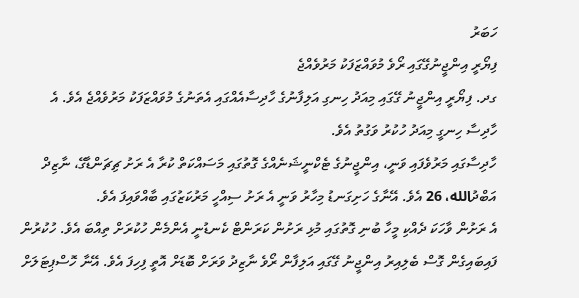ހަބަރު
ފިޔޯރީ އިންޖީނުގޭގައި ރޯވެ މުވައްޒަފަކު މަރުވެއްޖެ
ގދ. ފިޔޯރީ އިންޖީނު ގޭގައި މިއަދު ހިނގި އަލިފާނުގެ ހާދިސާއެއްގައި އެތަނުގެ މުވައްޒަފަކު މަރުވެއްޖެ އެވެ. އެ ހާދިސާ ހިނގީ މިއަދު ހުކުރު ވަގުތު އެވެ.
ހާދިސާގައި މަރުވެފައި ވަނީ، އިންޖީނުގެ ޓެކްނީޝަނެއްގެ ގޮތުގައި މަސައްކަތް ކުރާ އެ ރަށު ޗިޗަންޑާގޭ، ނާޒިދް އަބްދުالله، 26 އެވެ. އޭނާގެ ހަށިގަނޑު މިހާރު ވަނީ އެ ރަށު ސިއްހީ މަރުކަޒުގައި ބާއްވައިފަ އެވެ.
އެ ރަށުން ވާހަކަ ދެއްކި މީހާ ބުނި ގޮތުގައި މުޅި ރަށުން ކަރަންޓް ކެނޑުނީ އެންމެން ހުކުރަށް ތިއްބަ އެވެ. ހުކުރުން ފައިބައިގެން ގޮސް ބެލިއިރު އިންޖީނު ގޭގައި އަލިފާން ރޯވެ ނާޒިދު ވަރަށް ބޮޑަށް އޮތީ ފިހިފަ އެވެ. އޭނާ ހޮސްޕިޓަލަށް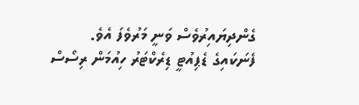ގެންދިޔައިރުވެސް ވަނީ މަރުވެފަ އެވެ.
ފެނަކައިގެ ޑެޕިއުޓީ ޑިރެކްޓަރު ހިއުމަން ރިސޯސް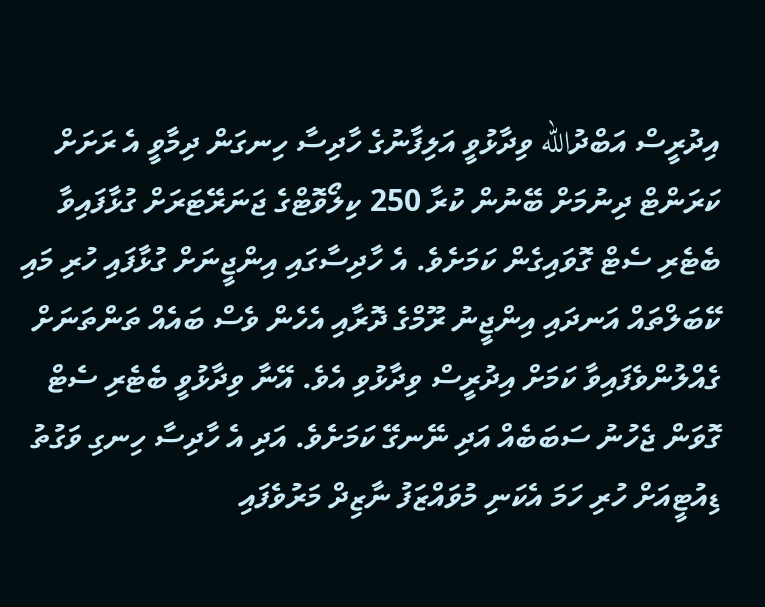އިދުރީސް އަބްދުالله ވިދާޅުވީ އަލިފާނުގެ ހާދިސާ ހިނގަން ދިމާވީ އެ ރަށަށް ކަރަންޓް ދިނުމަށް ބޭނުން ކުރާ 250 ކިލޯވޮޓްގެ ޖަނަރޭޓަރަށް ގުޅާފައިވާ ބެޓެރި ސެޓް ގޮވައިގެން ކަމަށެވެ. އެ ހާދިސާގައި އިންޖީނަށް ގުޅާފައި ހުރި މައި ކޭބަލްތައް އަނދައި އިންޖީނު ރޫމްގެ ދޮރާއި އެހެން ވެސް ބައެއް ތަންތަނަށް ގެއްލުންވެފައިވާ ކަމަށް އިދުރީސް ވިދާޅުވި އެވެ. އޭނާ ވިދާޅުވީ ބެޓެރި ސެޓް ގޮވަން ޖެހުނު ސަބަބެއް އަދި ނޭނގޭ ކަމަށެވެ. އަދި އެ ހާދިސާ ހިނގި ވަގުތު ޑިއުޓީއަށް ހުރި ހަމަ އެކަނި މުވައްޒަފު ނާޒިދް މަރުވެފައި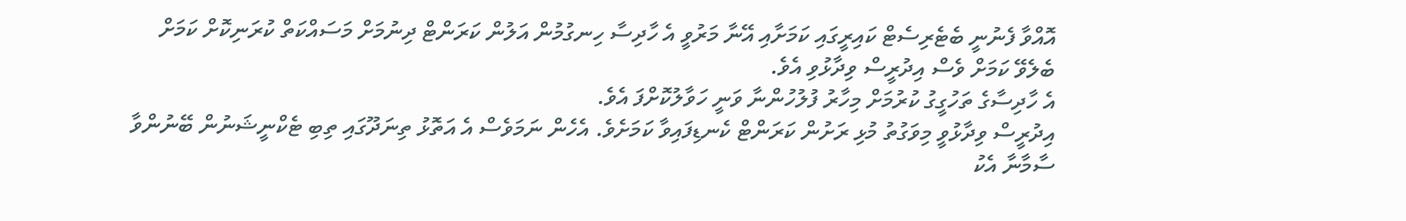އޮއްވާ ފެނުނީ ބެޓެރިސެޓް ކައިރީގައި ކަމަށާއި އޭނާ މަރުވީ އެ ހާދިސާ ހިނގުމުން އަލުން ކަރަންޓް ދިނުމަށް މަސައްކަތް ކުރަނިކޮށް ކަމަށް ބެލެވޭ ކަމަށް ވެސް އިދުރީސް ވިދާޅުވި އެވެ.
އެ ހާދިސާގެ ތަހުގީގު ކުރުމަށް މިހާރު ފުލުހުންނާ ވަނީ ހަވާލުކޮށްފަ އެވެ.
އިދުރީސް ވިދާޅުވީ މިވަގުތު މުޅި ރަށުން ކަރަންޓް ކެނޑިފައިވާ ކަމަށެވެ. އެހެން ނަމަވެސް އެ އަތޮޅު ތިނަދޫގައި ތިބި ޓެކްނީޝަނުން ބޭނުންވާ ސާމާނާ އެކު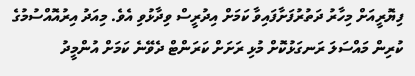ފިޔޮރީއަށް މިހާރު ދަތުރުފަށާފައިވާ ކަމަށް އިދުރީސް ވިދާޅުވި އެވެ. މިއަދު އިރުއޮއްސުމުގެ ކުރިން މައްސަލަ ރަނގަޅުކޮށް މުޅި ރަށަށް ކަރަންޓް ދެވޭނެ ކަމަށް އުންމީދު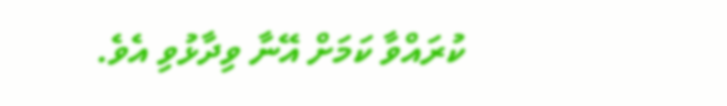ކުރައްވާ ކަމަށް އޭނާ ވިދާޅުވި އެވެ.